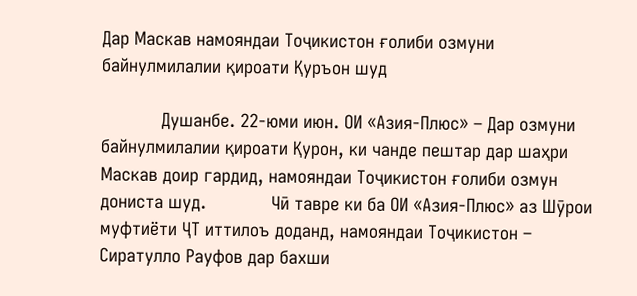Дар Маскав намояндаи Тоҷикистон ғолиби озмуни байнулмилалии қироати Қуръон шуд

            Душанбе. 22-юми июн. ОИ «Азия-Плюс» – Дар озмуни байнулмилалии қироати Қурон, ки чанде пештар дар шаҳри Маскав доир гардид, намояндаи Тоҷикистон ғолиби озмун дониста шуд.             Чӣ тавре ки ба ОИ «Азия-Плюс» аз Шӯрои муфтиёти ҶТ иттилоъ доданд, намояндаи Тоҷикистон – Сиратулло Рауфов дар бахши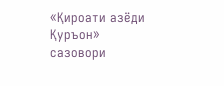«Қироати азёди Қуръон» сазовори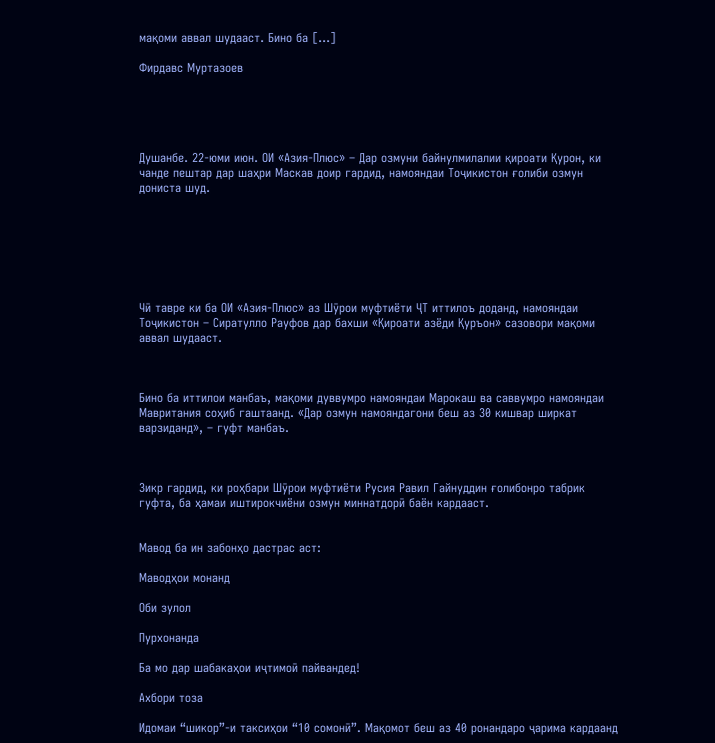мақоми аввал шудааст. Бино ба […]

Фирдавс Муртазоев





Душанбе. 22-юми июн. ОИ «Азия-Плюс» – Дар озмуни байнулмилалии қироати Қурон, ки чанде пештар дар шаҳри Маскав доир гардид, намояндаи Тоҷикистон ғолиби озмун дониста шуд.







Чӣ тавре ки ба ОИ «Азия-Плюс» аз Шӯрои муфтиёти ҶТ иттилоъ доданд, намояндаи Тоҷикистон – Сиратулло Рауфов дар бахши «Қироати азёди Қуръон» сазовори мақоми аввал шудааст.



Бино ба иттилои манбаъ, мақоми дуввумро намояндаи Марокаш ва саввумро намояндаи Мавритания соҳиб гаштаанд. «Дар озмун намояндагони беш аз 30 кишвар ширкат варзиданд», – гуфт манбаъ.



Зикр гардид, ки роҳбари Шӯрои муфтиёти Русия Равил Гайнуддин ғолибонро табрик гуфта, ба ҳамаи иштирокчиёни озмун миннатдорӣ баён кардааст.


Мавод ба ин забонҳо дастрас аст:

Маводҳои монанд

Оби зулол

Пурхонанда

Ба мо дар шабакаҳои иҷтимоӣ пайвандед!

Ахбори тоза

Идомаи “шикор”-и таксиҳои “10 сомонӣ”. Мақомот беш аз 40 ронандаро ҷарима кардаанд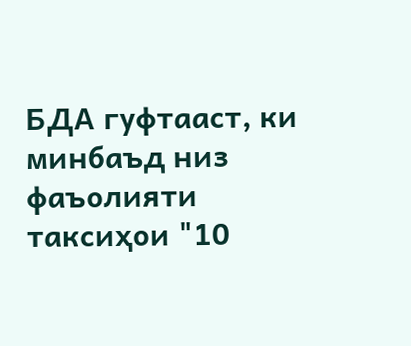БДА гуфтааст, ки минбаъд низ фаъолияти таксиҳои "10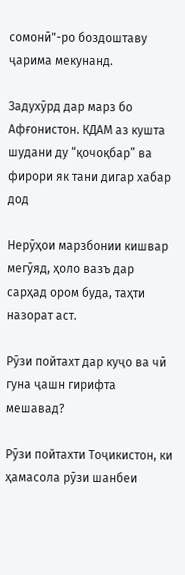сомонӣ"-ро боздоштаву ҷарима мекунанд.

Задухӯрд дар марз бо Афғонистон. КДАМ аз кушта шудани ду “қочоқбар” ва фирори як тани дигар хабар дод

Нерӯҳои марзбонии кишвар мегӯяд, ҳоло вазъ дар сарҳад ором буда, таҳти назорат аст.

Рӯзи пойтахт дар куҷо ва чӣ гуна ҷашн гирифта мешавад?

Рӯзи пойтахти Тоҷикистон, ки ҳамасола рӯзи шанбеи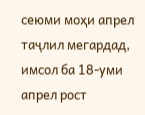сеюми моҳи апрел таҷлил мегардад, имсол ба 18-уми апрел рост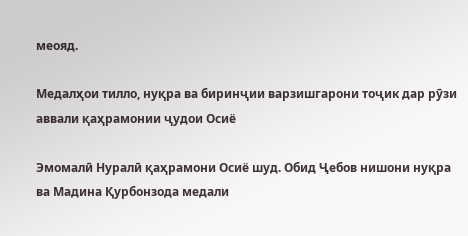меояд.

Медалҳои тилло, нуқра ва биринҷии варзишгарони тоҷик дар рӯзи аввали қаҳрамонии ҷудои Осиё

Эмомалӣ Нуралӣ қаҳрамони Осиё шуд. Обид Ҷебов нишони нуқра ва Мадина Қурбонзода медали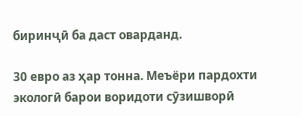биринҷӣ ба даст оварданд.

30 евро аз ҳар тонна. Меъёри пардохти экологӣ барои воридоти сӯзишворӣ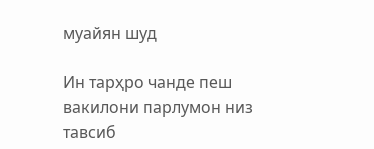муайян шуд

Ин тарҳро чанде пеш вакилони парлумон низ тавсиб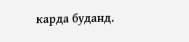карда буданд.